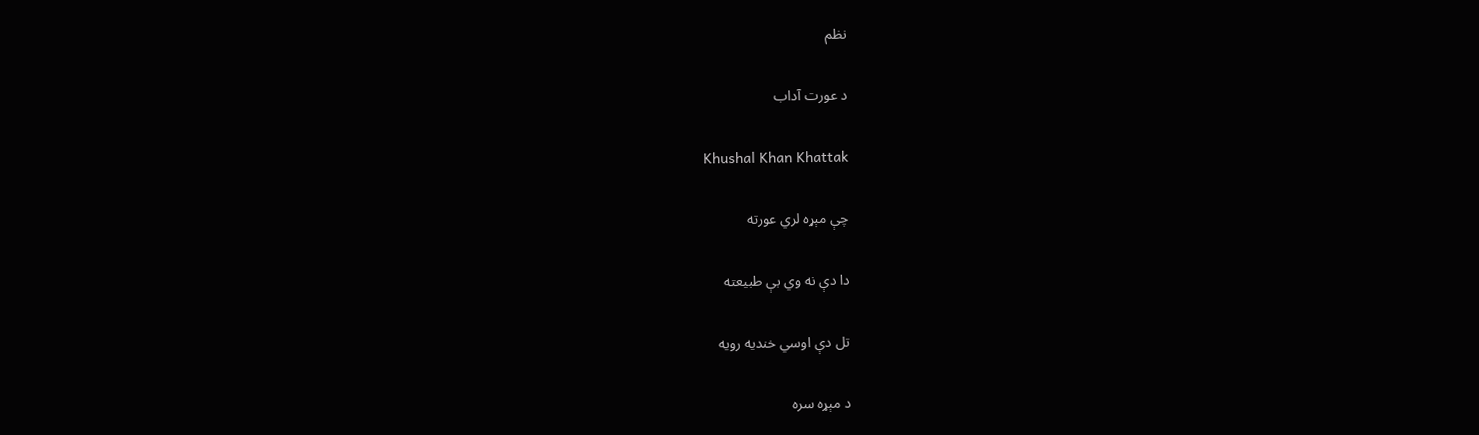نظم

د عورت آداب

Khushal Khan Khattak

چې مېړه لري عورته

دا دې نه وي بې طبيعته

تل دې اوسي خنديه رويه

د مېړه سره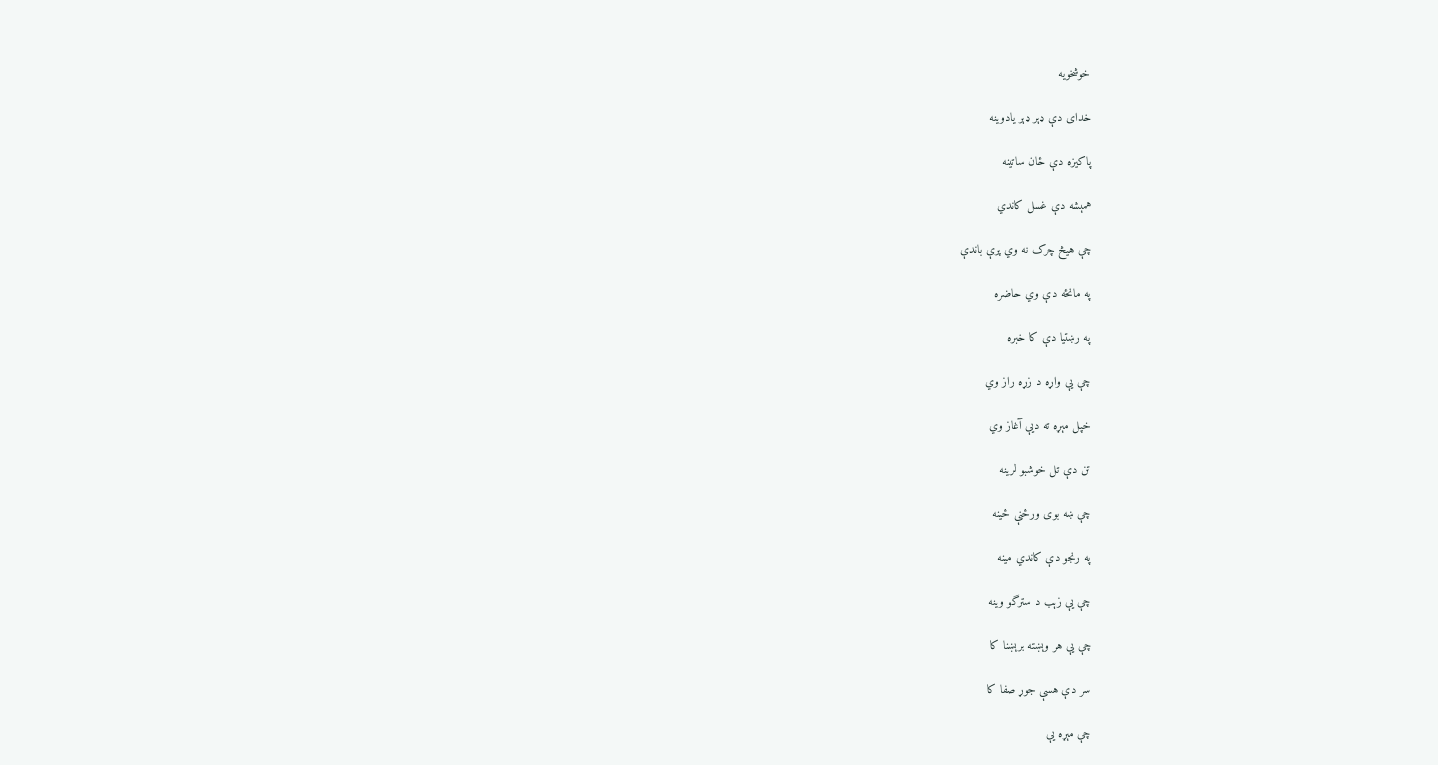خوشخويه

خدای دې ډېر ډېر يادوينه

پاکيزه دې ځان ساتينه

همېشه دې غسل کاندي

چې هيڅ چرک نه وي پرې باندې

په مانځه دې وي حاضره

په رښتيا دې کا خبره

چې يې واړه د زړه راز وي

خپل مېړه ته ديې آغاز وي

تن دې تل خوشبو لرينه

چې ښه بوی ورځنې ځينه

په رنجو دې کاندي مينه

چې يې زېب د سترگو وينه

چې يې هر وېښته برېښنا کا

سر دې هسې جوړ صفا کا

چې مېړه يې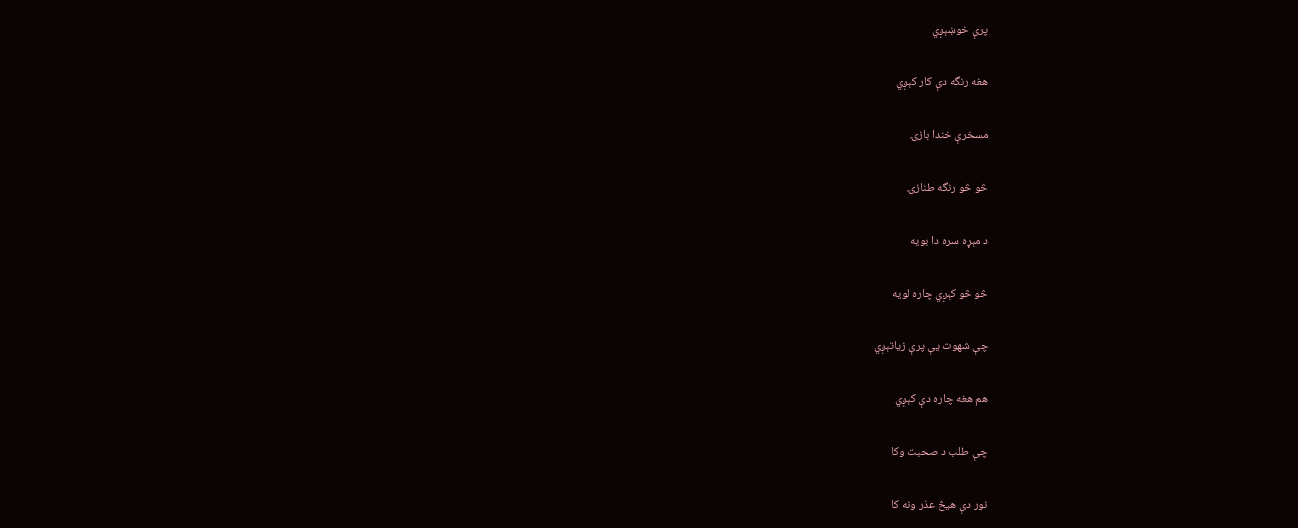پرې خوښېږي

هغه رنگه دې کار کېږي

مسخرې خندا بازۍ

څو څو رنگه طنازۍ

د مېړه سره دا بويه

څو څو کېږي چاره لويه

چې شهوت يې پرې زياتېږي

هم هغه چاره دې کېږي

چې طلب د صحبت وکا

نور دې هيڅ عذر ونه کا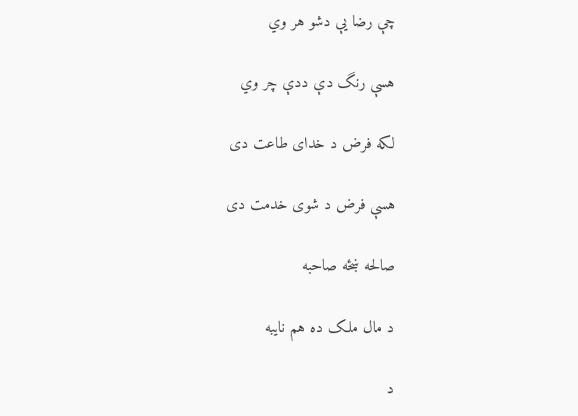چې رضا يې دشو هر وي

هسې رنگ دې ددې چر وي

لکه فرض د خدای طاعت دی

هسې فرض د شوی خدمت دی

صالحه ښځه صاحبه

د مال ملک ده هم نايبه

د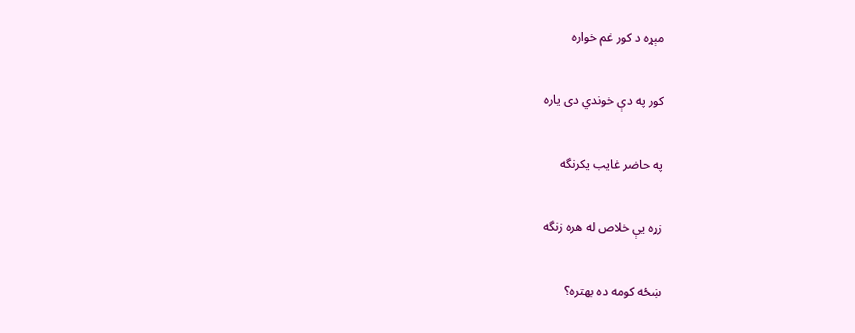مېړه د کور غم خواره

کور په دې خوندي دی ياره

په حاضر غايب يکرنگه

زړه يې خلاص له هره زنگه

ښځه کومه ده بهتره؟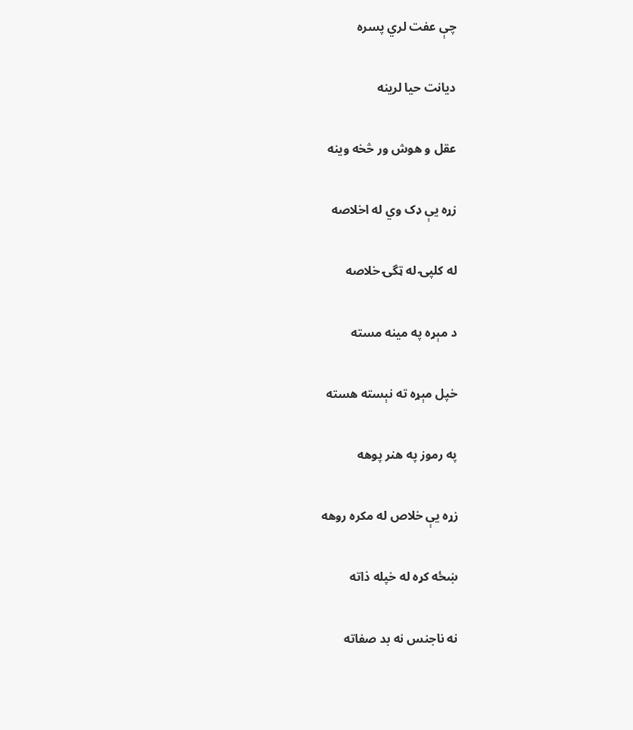چې عفت لري پسره

ديانت حيا لرينه

عقل و هوش ور څخه وينه

زړه يې ډک وي له اخلاصه

له کلپۍ له ټگۍ خلاصه

د مېړه په مينه مسته

خپل مېړه ته نېسته هسته

په رموز په هنر پوهه

زړه يې خلاص له مکره روهه

ښځه کړه له خپله ذاته

نه ناجنس نه بد صفاته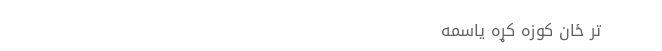تر ځان کوزه کړه ياسمه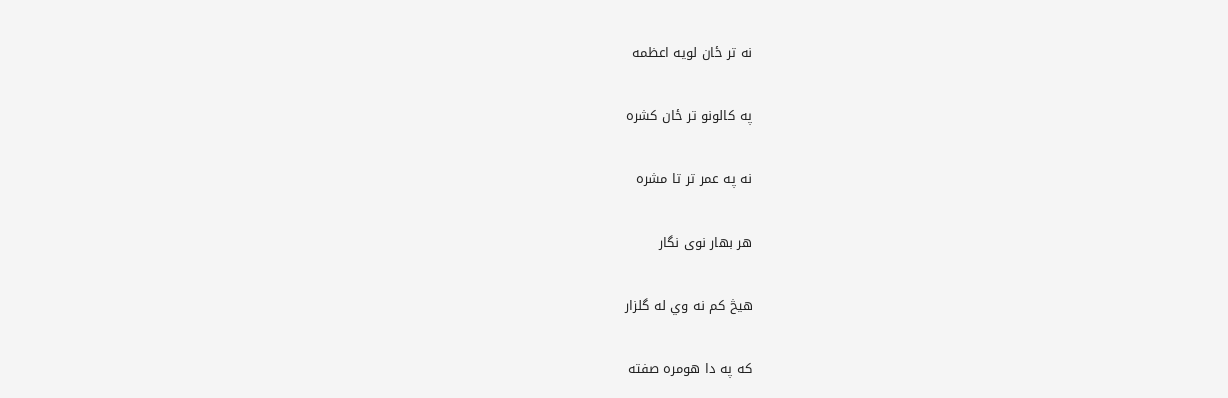نه تر ځان لويه اعظمه

په کالونو تر ځان کشره

نه په عمر تر تا مشره

هر بهار نوی نگار

هيڅ کم نه وي له گلزار

که په دا هومره صفته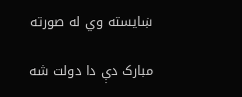ښايسته وي له صورته

مبارک دې دا دولت شه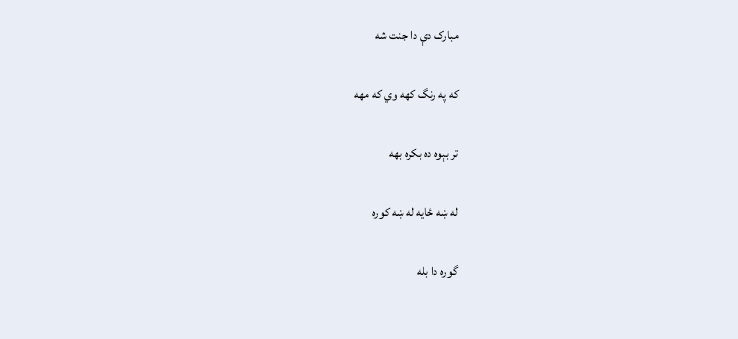مبارک دې دا جنت شه

که په رنگ کهه وي که مهه

تر بېوه ده بکره بهه

له ښه ځايه له ښه کوره

گوره دا بله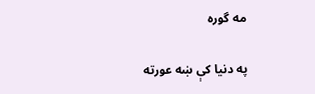مه گوره

په دنيا کې ښه عورته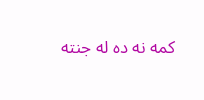کمه نه ده له جنته